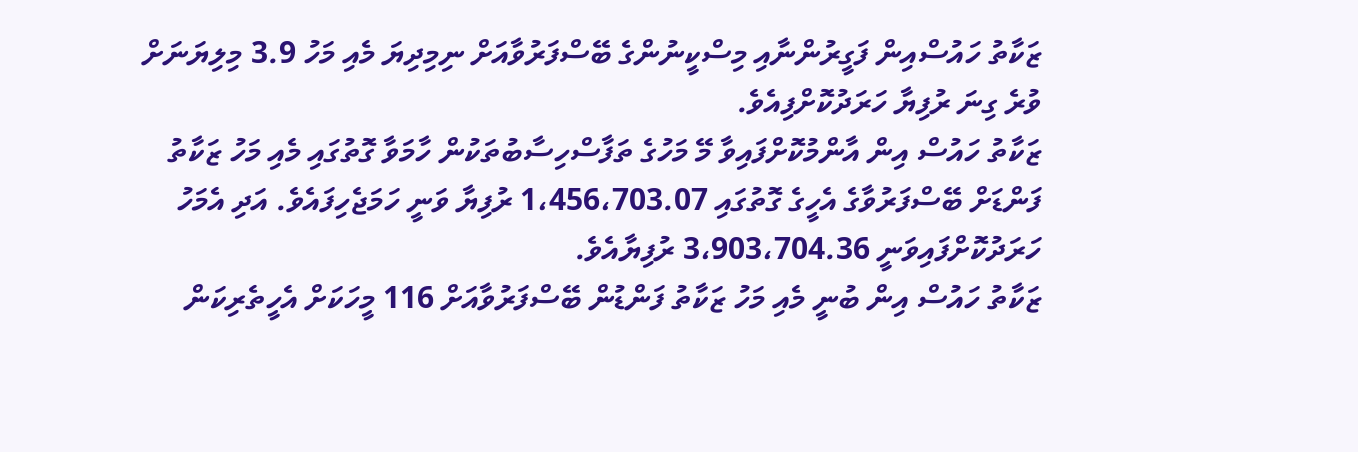ޒަކާތު ހައުސްއިން ފަގީރުންނާއި މިސްކީނުންގެ ބޭސްފަރުވާއަށް ނިމިދިޔަ މެއި މަހު 3.9 މިލިޔަނަށް ވުރެ ގިނަ ރުފިޔާ ހަރަދުކޮށްފިއެވެ.
ޒަކާތު ހައުސް އިން އާންމުކޮށްފައިވާ މޭ މަހުގެ ތަފާސްހިސާބުތަކުން ހާމަވާ ގޮތުގައި މެއި މަހު ޒަކާތު ފަންޑަށް ބޭސްފަރުވާގެ އެހީގެ ގޮތުގައި 1،456،703.07 ރުފިޔާ ވަނީ ހަމަޖެހިފައެވެ. އަދި އެމަހު ހަރަދުކޮށްފައިވަނީ 3،903،704.36 ރުފިޔާއެވެ.
ޒަކާތު ހައުސް އިން ބުނީ މެއި މަހު ޒަކާތު ފަންޑުން ބޭސްފަރުވާއަށް 116 މީހަކަށް އެހީތެރިކަން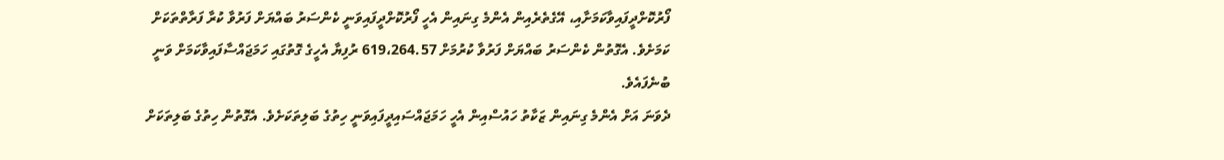ފޯރުކޮށްދީފައިވާކަމަށާއި، އޭގެތެރެއިން އެންމެ ގިނައިން އެހީ ފޯރުކޮށްދީފައިވަނީ ކެންސަރު ބައްޔަށް ފަރުވާ ކުރާ ފަރާތްތަކަށް ކަމަށެވެ. އެގޮތުން ކެންސަރު ބައްޔަށް ފަރުވާ ކުރުމަށް 619،264.57 ރުފިޔާ އެހީގެ ގޮތުގައި ހަމަޖައްސާފައިވާކަމަށް ވަނީ ބުނެފައެވެ.
ދެވަނަ އަށް އެންމެ ގިނައިން ޒަކާތު ހައުސްއިން އެހީ ހަމަޖައްސައިދީފައިވަނީ ހިތުގެ ބަލިތަކަށެވެ. އެގޮތުން ހިތުގެ ބަލިތަކަށް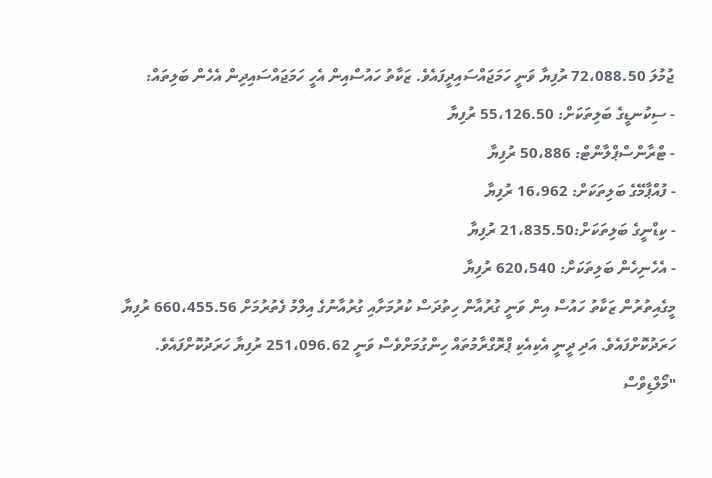ޖުމުލަ 72،088.50 ރުފިޔާ ވަނީ ހަމަޖައްސައިދީފައެވެ. ޒަކާތު ހައުސްއިން އެހީ ހަމަޖައްސައިދިން އެހެން ބަލިތައް:
- ސިކުނޑީގެ ބަލިތަކަށް: 55،126.50 ރުފިޔާ
- ޓްރާންސްޕްލާންޓް: 50،886 ރުފިޔާ
- ފުއްޕާމޭގެ ބަލިތަކަށް: 16،962 ރުފިޔާ
- ކިޑްނީގެ ބަލިތަކަށް:21،835.50 ރުފިޔާ
- އެހެނިހެން ބަލިތަކަށް: 620،540 ރުފިޔާ
މީގެއިތުރުން ޒަކާތު ހައުސް އިން ވަނީ ގުރުއާން ހިތުދަސް ކުރުމަށާއި ގުރުއާނުގެ އިލްމު ފެތުރުމަށް 660،455.56 ރުފިޔާ ހަރަދުކޮށްފައެވެ. އަދި ދީނީ އެކިއެކި ޕްރޮގްރާމުތައް ހިންގުމަށްވެސް ވަނީ 251،096.62 ރުފިޔާ ހަރަދުކޮށްފައެވެ.
"މޯލްޑިވްސް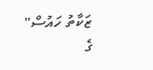ޒަކާތު ހައުސް" ގެ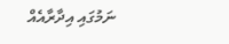ނަމުގައި އިދާރާއެއް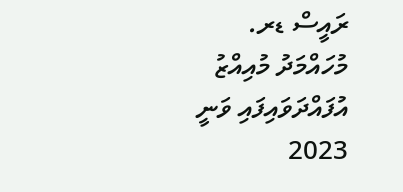ރައީސް ޑރ. މުހައްމަދު މުއިއްޒު އުފައްދަވައިފައި ވަނީ 2023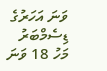ވަނަ އަހަރުގެ ޑިސެމްބަރު މަހު 18 ވަނަ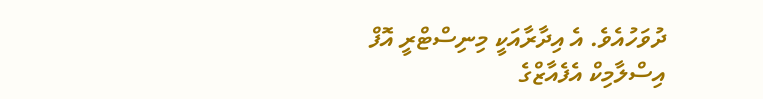ދުވަހުއެވެ. އެ އިދާރާއަކީ މިނިސްޓްރީ އޮފް އިސްލާމިކް އެފެއާޒްގެ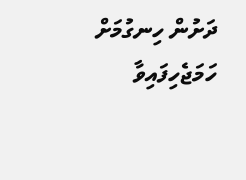ދަށުން ހިނގުމަށް ހަމަޖެހިފައިވާ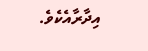އިދާރާއެކެވެ.